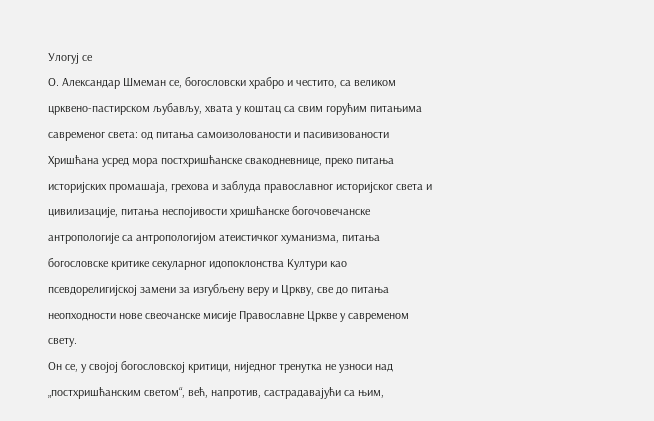Улогуј се
О. Александар Шмеман се, богословски храбро и честито, са великом црквено-пастирском љубављу, хвата у коштац са свим горућим питањима савременог света: од питања самоизолованости и пасивизованости Хришћана усред мора постхришћанске свакодневнице, преко питања историјских промашаја, грехова и заблуда православног историјског света и цивилизације, питања неспојивости хришћанске богочовечанске антропологије са антропологијом атеистичког хуманизма, питања богословске критике секуларног идопоклонства Култури као псевдорелигијској замени за изгубљену веру и Цркву, све до питања неопходности нове свеочанске мисије Православне Цркве у савременом свету.
Он се, у својој богословској критици, ниједног тренутка не узноси над „постхришћанским светом“, већ, напротив, састрадавајући са њим,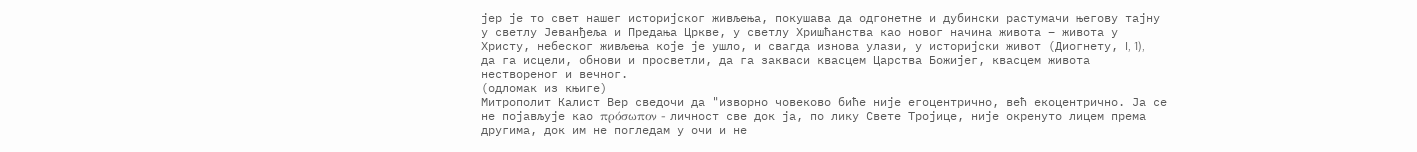јер је то свет нашег историјског живљења, покушава да одгонетне и дубински растумачи његову тајну у светлу Јеванђеља и Предања Цркве, у светлу Хришћанства као новог начина живота – живота у Христу, небеског живљења које је ушло, и свагда изнова улази, у историјски живот (Диогнету, I, 1), да га исцели, обнови и просветли, да га закваси квасцем Царства Божијег, квасцем живота нествореног и вечног.
(одломак из књиге)
Митрополит Калист Вер сведочи да "изворно човеково биће није егоцентрично, већ екоцентрично. Ја се не појављује као πρόσωπον - личност све док ја, по лику Свете Тројице, није окренуто лицем према другима, док им не погледам у очи и не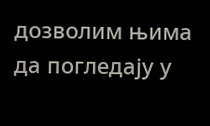дозволим њима да погледају у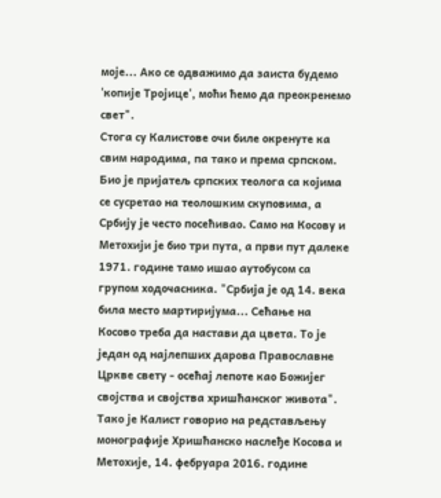моје... Ако се одважимо да заиста будемо 'копије Тројице', моћи ћемо да преокренемо свет".
Стога су Калистове очи биле окренуте ка свим народима, па тако и према српском. Био је пријатељ српских теолога са којима се сусретао на теолошким скуповима, а Србију је често посећивао. Само на Косову и Метохији је био три пута, а први пут далеке 1971. године тамо ишао аутобусом са групом ходочасника. "Србија је од 14. века била место мартиријума... Сећање на Косово треба да настави да цвета. То је један од најлепших дарова Православне Цркве свету - осећај лепоте као Божијег својства и својства хришћанског живота". Тако је Калист говорио на редстављењу монографије Хришћанско наслеђе Косова и Метохије, 14. фебруара 2016. године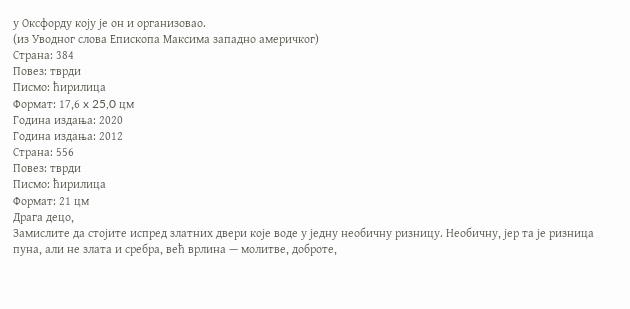у Оксфорду коју је он и организовао.
(из Уводног слова Епископа Максима западно америчког)
Страна: 384
Повез: тврди
Писмо: ћирилица
Формат: 17,6 x 25,0 цм
Година издања: 2020
Година издања: 2012
Страна: 556
Повез: тврди
Писмо: ћирилица
Формат: 21 цм
Драга децо,
Замислите да стојите испред златних двери које воде у једну необичну ризницу. Необичну, јер та је ризница пуна, али не злата и сребра, већ врлина — молитве, доброте,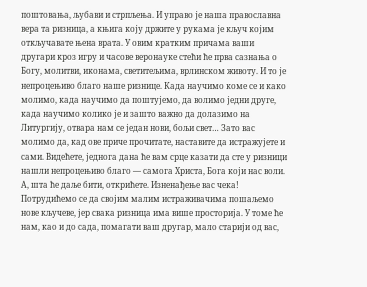поштовања, љубави и стрпљења. И управо је наша православна вера та ризница, а књига коју држите у рукама је кључ којим откључавате њена врата. У овим кратким причама ваши другари кроз игру и часове веронауке стећи ће прва сазнања о Богу, молитви, иконама, светитељима, врлинском животу. И то је непроцењиво благо наше ризнице. Када научимо коме се и како молимо, када научимо да поштујемо, да волимо једни друге, када научимо колико је и зашто важно да долазимо на Литургију, отвара нам се један нови, бољи свет… Зато вас молимо да, кад ове приче прочитате, наставите да истражујете и сами. Видећете, једнога дана ће вам срце казати да сте у ризници нашли непроцењиво благо — самога Христа, Бога који нас воли. А, шта ће даље бити, открићете. Изненађење вас чека! Потрудићемо се да својим малим истраживачима пошаљемо нове кључеве, јер свака ризница има више просторија. У томе ће нам, као и до сада, помагати ваш другар, мало старији од вас,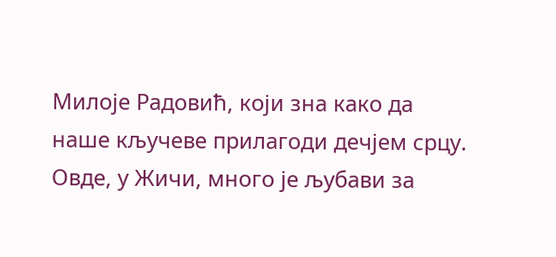Милоје Радовић, који зна како да наше кључеве прилагоди дечјем срцу. Овде, у Жичи, много је љубави за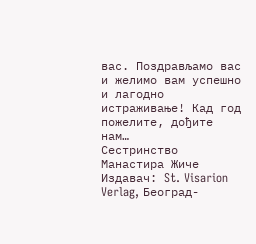вас. Поздрављамо вас и желимо вам успешно и лагодно истраживање! Кад год пожелите, дођите нам…
Сестринство Манастира Жиче
Издавач: St. Visarion Verlag, Београд-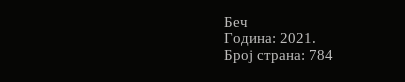Беч
Година: 2021.
Број страна: 784